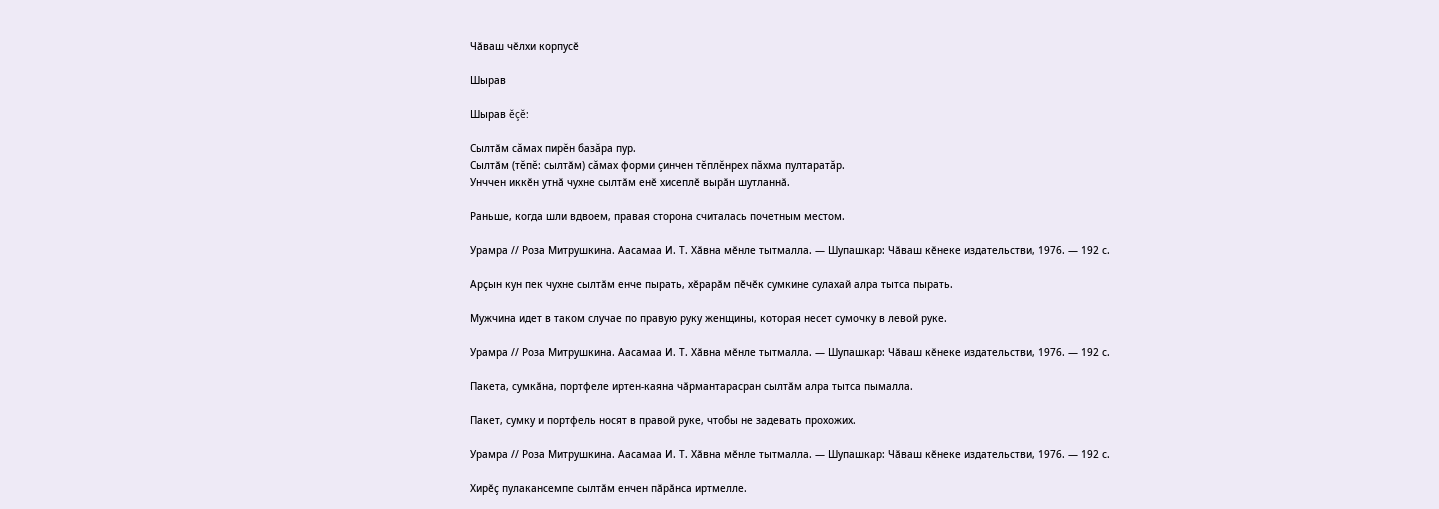Чӑваш чӗлхи корпусӗ

Шырав

Шырав ĕçĕ:

Сылтӑм сăмах пирĕн базăра пур.
Сылтӑм (тĕпĕ: сылтӑм) сăмах форми çинчен тĕплĕнрех пăхма пултаратăр.
Унччен иккӗн утнӑ чухне сылтӑм енӗ хисеплӗ вырӑн шутланнӑ.

Раньше, когда шли вдвоем, правая сторона считалась почетным местом.

Урамра // Роза Митрушкина. Аасамаа И. Т. Хӑвна мӗнле тытмалла. — Шупашкар: Чӑваш кӗнеке издательстви, 1976. — 192 с.

Арҫын кун пек чухне сылтӑм енче пырать, хӗрарӑм пӗчӗк сумкине сулахай алра тытса пырать.

Мужчина идет в таком случае по правую руку женщины, которая несет сумочку в левой руке.

Урамра // Роза Митрушкина. Аасамаа И. Т. Хӑвна мӗнле тытмалла. — Шупашкар: Чӑваш кӗнеке издательстви, 1976. — 192 с.

Пакета, сумкӑна, портфеле иртен-каяна чӑрмантарасран сылтӑм алра тытса пымалла.

Пакет, сумку и портфель носят в правой руке, чтобы не задевать прохожих.

Урамра // Роза Митрушкина. Аасамаа И. Т. Хӑвна мӗнле тытмалла. — Шупашкар: Чӑваш кӗнеке издательстви, 1976. — 192 с.

Хирӗҫ пулакансемпе сылтӑм енчен пӑрӑнса иртмелле.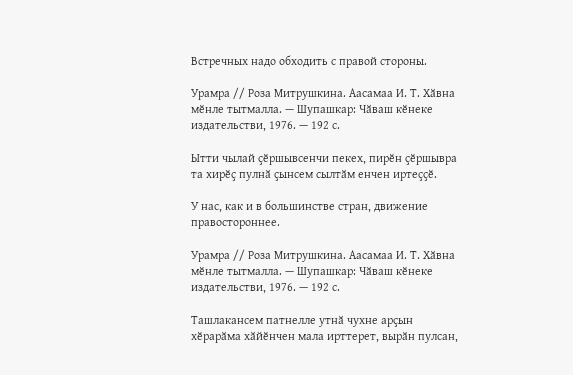Встречных надо обходить с правой стороны.

Урамра // Роза Митрушкина. Аасамаа И. Т. Хӑвна мӗнле тытмалла. — Шупашкар: Чӑваш кӗнеке издательстви, 1976. — 192 с.

Ытти чылай ҫӗршывсенчи пекех, пирӗн ҫӗршывра та хирӗҫ пулнӑ ҫынсем сылтӑм енчен иртеҫҫӗ.

У нас, как и в большинстве стран, движение правостороннее.

Урамра // Роза Митрушкина. Аасамаа И. Т. Хӑвна мӗнле тытмалла. — Шупашкар: Чӑваш кӗнеке издательстви, 1976. — 192 с.

Ташлакансем патнелле утнӑ чухне арҫын хӗрарӑма хӑйӗнчен мала ирттерет, вырӑн пулсан,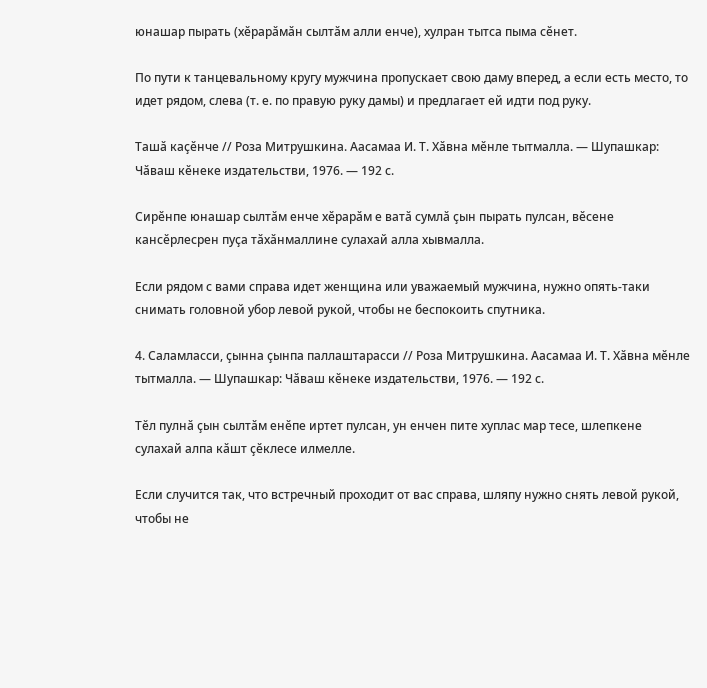юнашар пырать (хӗрарӑмӑн сылтӑм алли енче), хулран тытса пыма сӗнет.

По пути к танцевальному кругу мужчина пропускает свою даму вперед, а если есть место, то идет рядом, слева (т. е. по правую руку дамы) и предлагает ей идти под руку.

Ташӑ каҫӗнче // Роза Митрушкина. Аасамаа И. Т. Хӑвна мӗнле тытмалла. — Шупашкар: Чӑваш кӗнеке издательстви, 1976. — 192 с.

Сирӗнпе юнашар сылтӑм енче хӗрарӑм е ватӑ сумлӑ ҫын пырать пулсан, вӗсене кансӗрлесрен пуҫа тӑхӑнмаллине сулахай алла хывмалла.

Если рядом с вами справа идет женщина или уважаемый мужчина, нужно опять-таки снимать головной убор левой рукой, чтобы не беспокоить спутника.

4. Саламласси, ҫынна ҫынпа паллаштарасси // Роза Митрушкина. Аасамаа И. Т. Хӑвна мӗнле тытмалла. — Шупашкар: Чӑваш кӗнеке издательстви, 1976. — 192 с.

Тӗл пулнӑ ҫын сылтӑм енӗпе иртет пулсан, ун енчен пите хуплас мар тесе, шлепкене сулахай алпа кӑшт ҫӗклесе илмелле.

Если случится так, что встречный проходит от вас справа, шляпу нужно снять левой рукой, чтобы не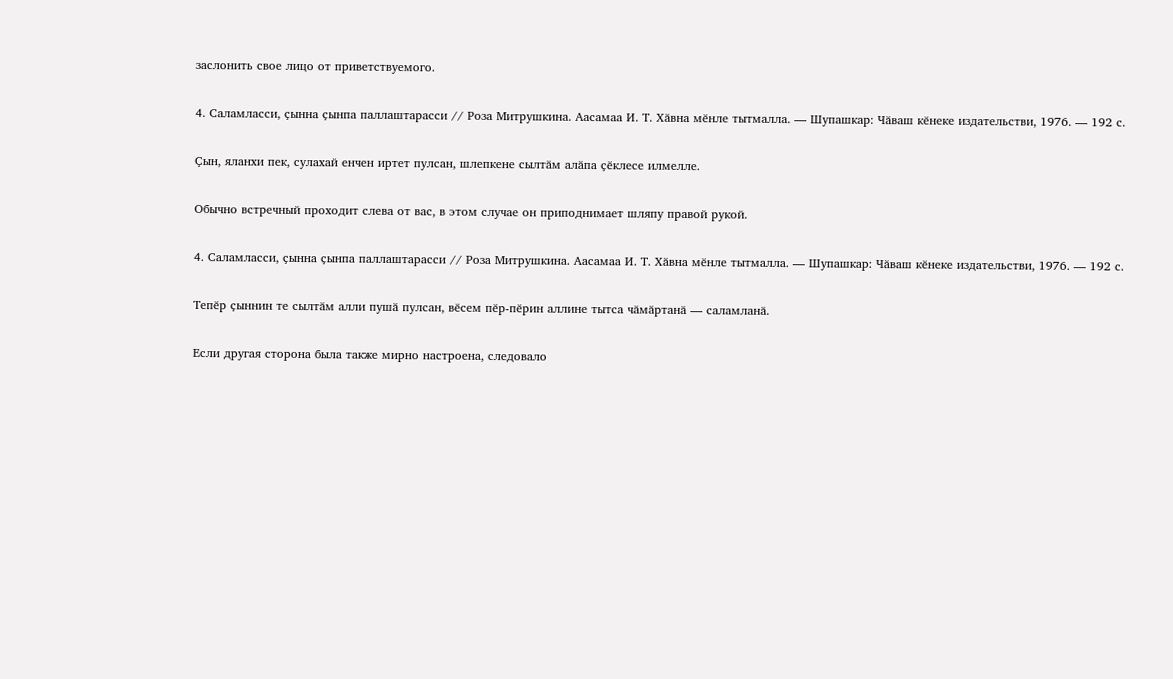заслонить свое лицо от приветствуемого.

4. Саламласси, ҫынна ҫынпа паллаштарасси // Роза Митрушкина. Аасамаа И. Т. Хӑвна мӗнле тытмалла. — Шупашкар: Чӑваш кӗнеке издательстви, 1976. — 192 с.

Ҫын, яланхи пек, сулахай енчен иртет пулсан, шлепкене сылтӑм алӑпа ҫӗклесе илмелле.

Обычно встречный проходит слева от вас, в этом случае он приподнимает шляпу правой рукой.

4. Саламласси, ҫынна ҫынпа паллаштарасси // Роза Митрушкина. Аасамаа И. Т. Хӑвна мӗнле тытмалла. — Шупашкар: Чӑваш кӗнеке издательстви, 1976. — 192 с.

Тепӗр ҫыннин те сылтӑм алли пушӑ пулсан, вӗсем пӗр-пӗрин аллине тытса чӑмӑртанӑ — саламланӑ.

Если другая сторона была также мирно настроена, следовало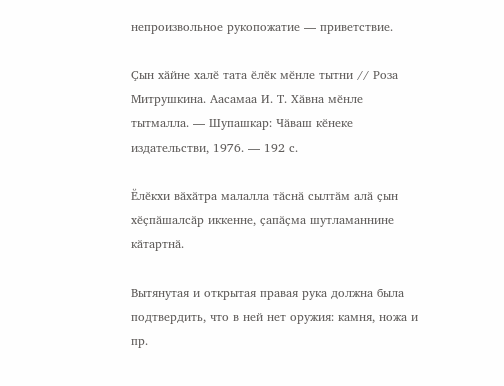непроизвольное рукопожатие — приветствие.

Ҫын хӑйне халӗ тата ӗлӗк мӗнле тытни // Роза Митрушкина. Аасамаа И. Т. Хӑвна мӗнле тытмалла. — Шупашкар: Чӑваш кӗнеке издательстви, 1976. — 192 с.

Ӗлӗкхи вӑхӑтра малалла тӑснӑ сылтӑм алӑ ҫын хӗҫпӑшалсӑр иккенне, ҫапӑҫма шутламаннине кӑтартнӑ.

Вытянутая и открытая правая рука должна была подтвердить, что в ней нет оружия: камня, ножа и пр.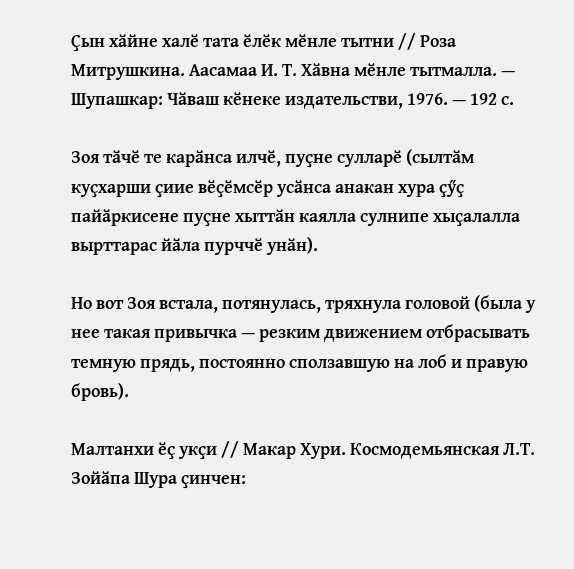Ҫын хӑйне халӗ тата ӗлӗк мӗнле тытни // Роза Митрушкина. Аасамаа И. Т. Хӑвна мӗнле тытмалла. — Шупашкар: Чӑваш кӗнеке издательстви, 1976. — 192 с.

Зоя тӑчӗ те карӑнса илчӗ, пуҫне сулларӗ (сылтӑм куҫхарши ҫиие вӗҫӗмсӗр усӑнса анакан хура ҫӳҫ пайӑркисене пуҫне хыттӑн каялла сулнипе хыҫалалла вырттарас йӑла пурччӗ унӑн).

Но вот Зоя встала, потянулась, тряхнула головой (была у нее такая привычка — резким движением отбрасывать темную прядь, постоянно сползавшую на лоб и правую бровь).

Малтанхи ӗҫ укҫи // Макар Хури. Космодемьянская Л.Т. Зойӑпа Шура ҫинчен: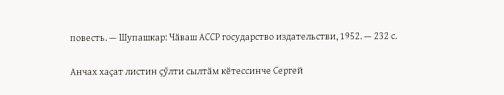повесть. — Шупашкар: Чӑваш АССР государство издательстви, 1952. — 232 с.

Анчах хаҫат листин ҫӳлти сылтӑм кӗтессинче Сергей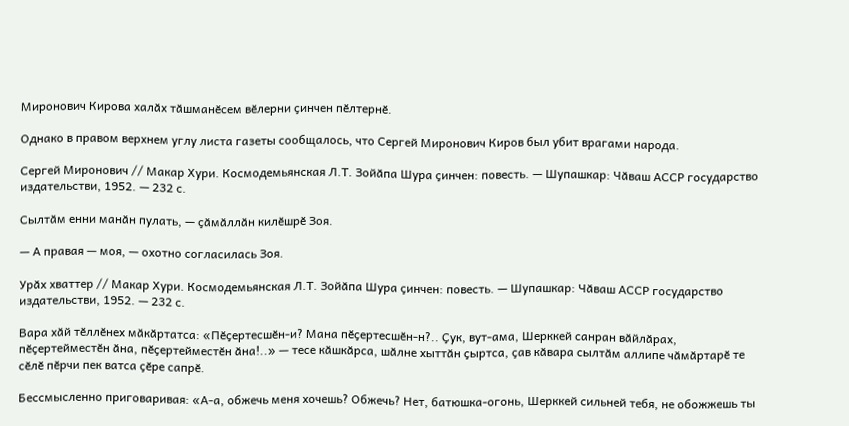Миронович Кирова халӑх тӑшманӗсем вӗлерни ҫинчен пӗлтернӗ.

Однако в правом верхнем углу листа газеты сообщалось, что Сергей Миронович Киров был убит врагами народа.

Сергей Миронович // Макар Хури. Космодемьянская Л.Т. Зойӑпа Шура ҫинчен: повесть. — Шупашкар: Чӑваш АССР государство издательстви, 1952. — 232 с.

Сылтӑм енни манӑн пулать, — ҫӑмӑллӑн килӗшрӗ Зоя.

— А правая — моя, — охотно согласилась Зоя.

Урӑх хваттер // Макар Хури. Космодемьянская Л.Т. Зойӑпа Шура ҫинчен: повесть. — Шупашкар: Чӑваш АССР государство издательстви, 1952. — 232 с.

Вара хӑй тӗллӗнех мӑкӑртатса: «Пӗҫертесшӗн-и? Мана пӗҫертесшӗн-н?.. Ҫук, вут-ама, Шерккей санран вӑйлӑрах, пӗҫертейместӗн ӑна, пӗҫертейместӗн ӑна!..» — тесе кӑшкӑрса, шӑлне хыттӑн ҫыртса, ҫав кӑвара сылтӑм аллипе чӑмӑртарӗ те сӗлӗ пӗрчи пек ватса ҫӗре сапрӗ.

Бессмысленно приговаривая: «А-а, обжечь меня хочешь? Обжечь? Нет, батюшка-огонь, Шерккей сильней тебя, не обожжешь ты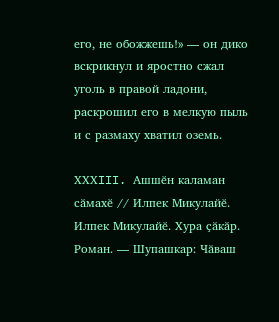его, не обожжешь!» — он дико вскрикнул и яростно сжал уголь в правой ладони, раскрошил его в мелкую пыль и с размаху хватил оземь.

ХХХIII. Ашшӗн каламан сӑмахӗ // Илпек Микулайӗ. Илпек Микулайӗ. Хура ҫӑкӑр. Роман. — Шупашкар: Чӑваш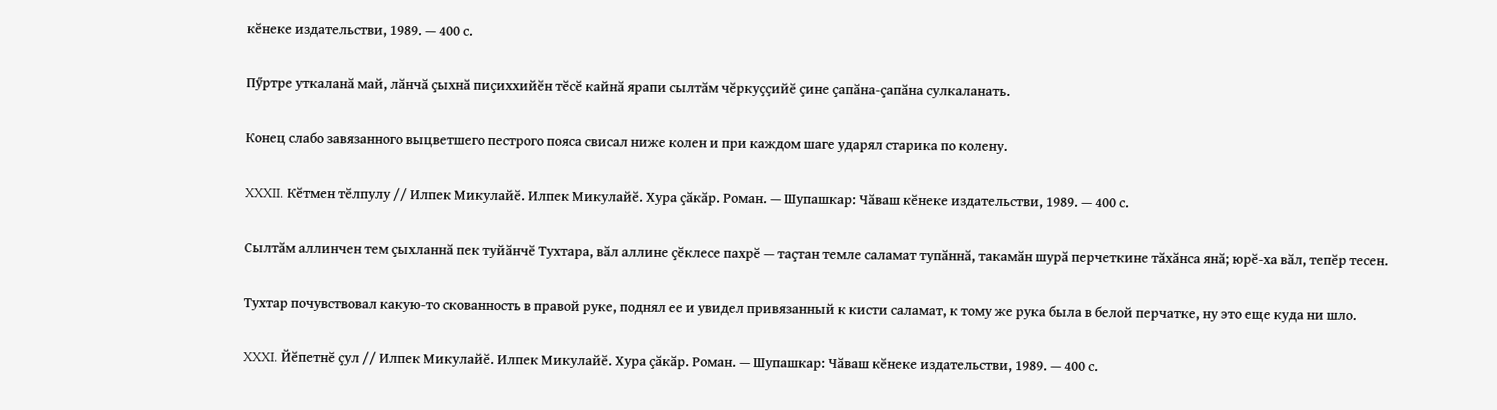кӗнеке издательстви, 1989. — 400 с.

Пӳртре уткаланӑ май, лӑнчӑ ҫыхнӑ пиҫиххийӗн тӗсӗ кайнӑ ярапи сылтӑм чӗркуҫҫийӗ ҫине ҫапӑна-ҫапӑна сулкаланать.

Конец слабо завязанного выцветшего пестрого пояса свисал ниже колен и при каждом шаге ударял старика по колену.

XXXII. Кӗтмен тӗлпулу // Илпек Микулайӗ. Илпек Микулайӗ. Хура ҫӑкӑр. Роман. — Шупашкар: Чӑваш кӗнеке издательстви, 1989. — 400 с.

Сылтӑм аллинчен тем ҫыхланнӑ пек туйӑнчӗ Тухтара, вӑл аллине ҫӗклесе пахрӗ — таҫтан темле саламат тупӑннӑ, такамӑн шурӑ перчеткине тӑхӑнса янӑ; юрӗ-ха вӑл, тепӗр тесен.

Тухтар почувствовал какую-то скованность в правой руке, поднял ее и увидел привязанный к кисти саламат, к тому же рука была в белой перчатке, ну это еще куда ни шло.

XXXI. Йӗпетнӗ ҫул // Илпек Микулайӗ. Илпек Микулайӗ. Хура ҫӑкӑр. Роман. — Шупашкар: Чӑваш кӗнеке издательстви, 1989. — 400 с.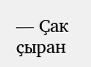— Ҫак ҫыран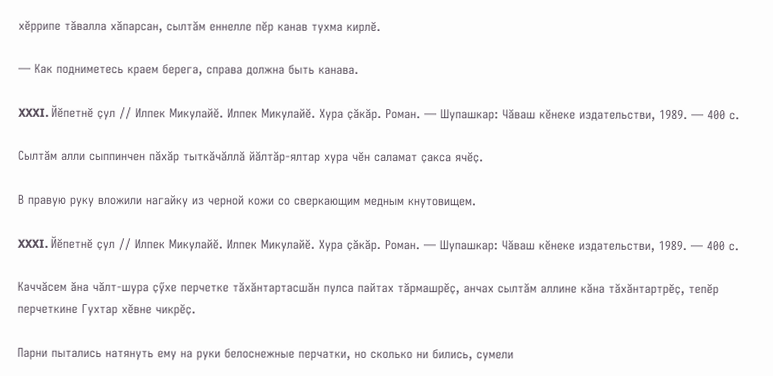хӗррипе тӑвалла хӑпарсан, сылтӑм еннелле пӗр канав тухма кирлӗ.

— Как подниметесь краем берега, справа должна быть канава.

XXXI. Йӗпетнӗ ҫул // Илпек Микулайӗ. Илпек Микулайӗ. Хура ҫӑкӑр. Роман. — Шупашкар: Чӑваш кӗнеке издательстви, 1989. — 400 с.

Сылтӑм алли сыппинчен пӑхӑр тыткӑчӑллӑ йӑлтӑр-ялтар хура чӗн саламат ҫакса ячӗҫ.

В правую руку вложили нагайку из черной кожи со сверкающим медным кнутовищем.

XXXI. Йӗпетнӗ ҫул // Илпек Микулайӗ. Илпек Микулайӗ. Хура ҫӑкӑр. Роман. — Шупашкар: Чӑваш кӗнеке издательстви, 1989. — 400 с.

Каччӑсем ӑна чӑлт-шура ҫӳхе перчетке тӑхӑнтартасшӑн пулса пайтах тӑрмашрӗҫ, анчах сылтӑм аллине кӑна тӑхӑнтартрӗҫ, тепӗр перчеткине Гухтар хӗвне чикрӗҫ.

Парни пытались натянуть ему на руки белоснежные перчатки, но сколько ни бились, сумели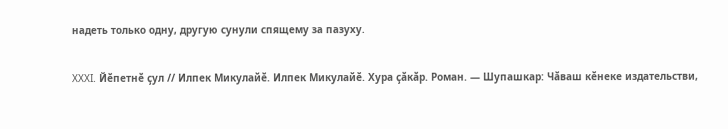надеть только одну, другую сунули спящему за пазуху.

XXXI. Йӗпетнӗ ҫул // Илпек Микулайӗ. Илпек Микулайӗ. Хура ҫӑкӑр. Роман. — Шупашкар: Чӑваш кӗнеке издательстви,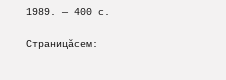1989. — 400 с.

Страницăсем: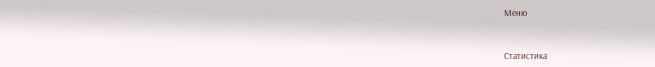Меню



Статистика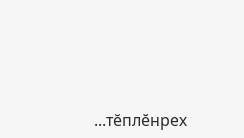...тĕплӗнрех